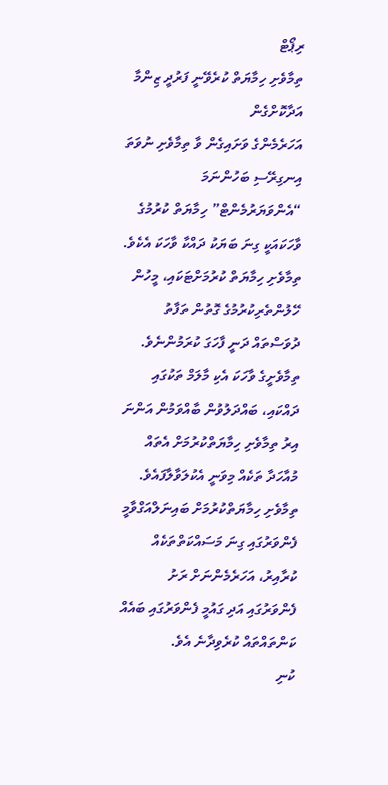ރިޕޯޓް
ތިމާވެށި ހިމާޔަތް ކުރެވޭނީ ފަރުދީ ޒިންމާ އަދާކޮށްގެން
އަހަރެމެންގެ ވަށައިގެން ވާ ތިމާވެށި ނުވަތަ އިނގިރޭސި ބަހުންނަމަ “އެންވަޔަރުމެންޓް” ހިމާޔަތް ކުރުމުގެ ވާހަކައަކީ ގިނަ ބަޔަކު ދައްކާ ވާހަކަ އެކެވެ. ތިމާވެށި ހިމާޔަތް ކުރުމަށްޓަކައި، މީހުން ހޭލުންތެރިކުރުމުގެ ގޮތުން ތަފާތު ދުވަސްތައް ދަނީ ފާހަގަ ކުރަމުންނެވެ.
ތިމާވެށީގެ ވާހަކަ އެކި މާލަމް ތަކުގައި ދައްކައި، ބައްދަލުވުން ބާއްވަމުން އަންނަ އިރު ތިމާވެށި ހިމާޔަތްކުރުމަށް އެތައް މުއާހަދާ ތަކެއް މިވަނީ އެކުލަވާލާފައެވެ.
ތިމާވެށި ހިމާޔަތްކުރުމަށް ބައިނަލްއަގްވާމީ ފެންވަރުގައި ގިނަ މަސައްކަތްތަކެއް ކުރާއިރު، އަހަރެމެންނަށް ރަށު ފެންވަރުގައި އަދި ގައުމީ ފެންވަރުގައި ބައެއް ކަންތައްތައް ކުރެވިދާނެ އެވެ.
ކުނި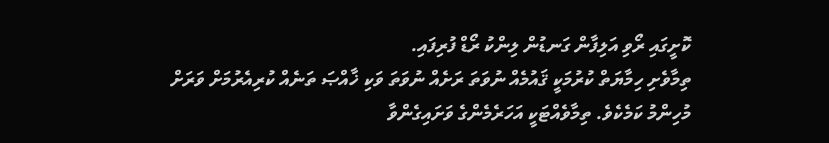ކޮށީގައި ރޯވި އަލިފާން ގަނޑުން ލިންކު ރޯޑް ފުރިފައި.
ތިމާވެށި ހިމާޔަތް ކުރުމަކީ ޤައުމެއް ނުވަތަ ރަށެއް ނުވަތަ ވަކި ޚާއްޞަ ތަނެއް ކުރިއެރުމަށް ވަރަށް މުހިންމު ކަމެކެވެ. ތިމާވެއްޓަކީ އަހަރެމެންގެ ވަށައިގެންވާ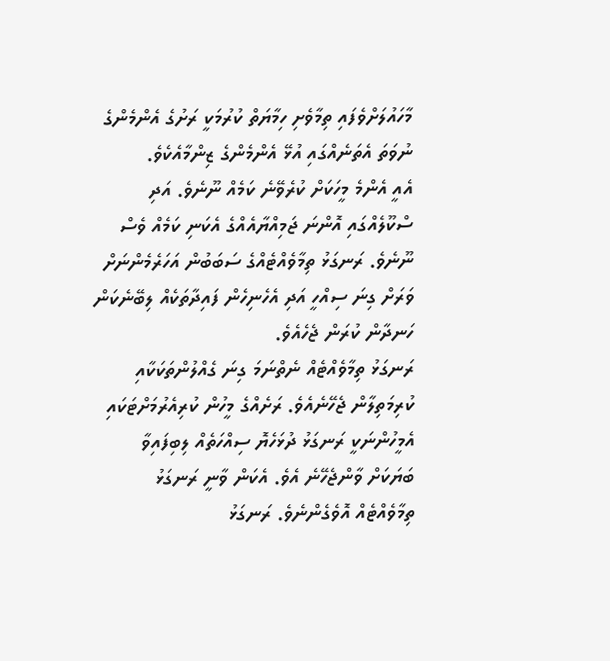މާހައުލަށްވެފައި ތިމާވެށި ހިމާޔަތް ކުރުމަކީ ރަށުގެ އެންމެންގެ ނުވަތަ އެތަނެއްގައި އުޅޭ އެންމެންގެ ޒިންމާއެކެވެ.
އެއީ އެންމެ މީހަކަށް ކުރެވޭނެ ކަމެއް ނޫނެވެ. އަދި ސްކޫލެއްގައި އޮންނަ ޖަމިއްޔާއެއްގެ އެކަނި ކަމެއް ވެސް ނޫނެވެ. ރަނގަޅު ތިމާވެއްޓެއްގެ ސަބަބުން އަހަރެމެންނަށް ވަރަށް ގިނަ ސިއްހީ އަދި އެހެނިހެން ފައިދާތަކެއް ލިބޭނެކަން ހަނދާން ކުރަން ޖެހެއެވެ.
ރަނގަޅު ތިމާވެއްޓެއް ނެތްނަމަ ގިނަ ގެއްލުންތަކަކާއި ކުރިމަތިލާން ޖެހޭނެއެވެ. ރަށެއްގެ މީހުން ކުރިއެރުމަށްޓަކައި އެމީހުންނަކީ ރަނގަޅު ދުޅަހެޔޮ ސިއްހަތެއް ލިބިފައިވާ ބަޔަކަށް ވާންޖެހޭނެ އެވެ. އެކަން ވާނީ ރަނގަޅު ތިމާވެއްޓެއް އޮވެގެންނެވެ. ރަނގަޅު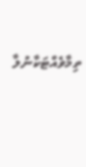ތިމާވެއްޓަކާނުލާ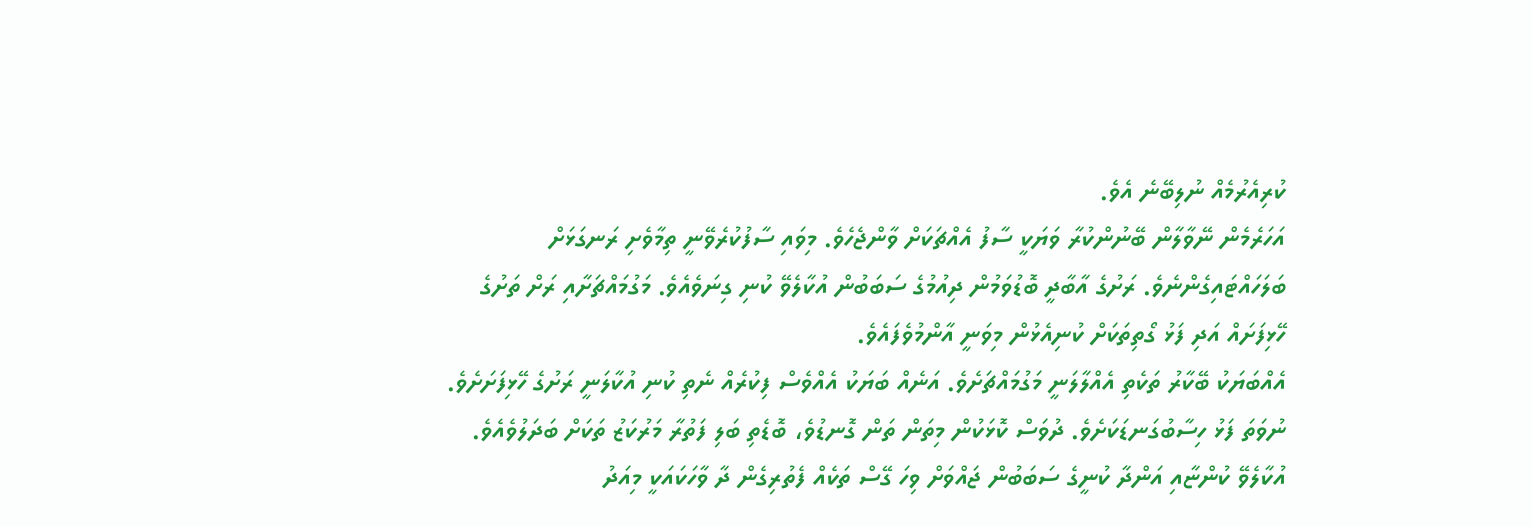ކުރިއެރުމެއް ނުލިބޭނެ އެވެ.
އަހަރެމެން ނޭވާލާން ބޭނުންކުރާ ވަޔަކީ ސާފު އެއްޗަކަށް ވާންޖެހެވެ. މިވައި ސާފުކުރެވޭނީ ތިމާވެށި ރަނގަޅަށް ބަލަހައްޓައިގެންނެވެ. ރަށުގެ އާބާދީ ބޮޑުވަމުން ދިއުމުގެ ސަބަބުން އުކާލެވޭ ކުނި ގިނަވެއެވެ. މަގުމައްޗަށާއި ރަށް ތަށުގެ ހޭޅިފަށައް އަދި ފަޅު ގޯތިތަކަށް ކުނިއެޅުން މިވަނީ އާންމުވެފައެވެ.
އެއްބަޔަކު ބޭކާރު ތަކެތި އެއްލާލަނީ މަގުމައްޗަށެވެ. އަނެއް ބަޔަކު އެއްވެސް ފިކުރެއް ނެތި ކުނި އުކާލަނީ ރަށުގެ ހޭޅިފަށަށެވެ. ނުވަތަ ފަޅު ހިސާބުގަނޑަކަށެވެ. ދުވަސް ކޮޅަކުން މިތަން ތަން ގޮނޑުވެ، ބޮޑެތި ބަލި ފަތުރާ މަރުކަޒު ތަކަށް ބަދަލުވެއެވެ.
އުކާލެވޭ ކުންޏާއި އަންދާ ކުނީގެ ސަބަބުން ޖައްވަށް ވިހަ ގޭސް ތަކެއް ފެތުރިގެން ދާ ވާހަކައަކީ މިއަދު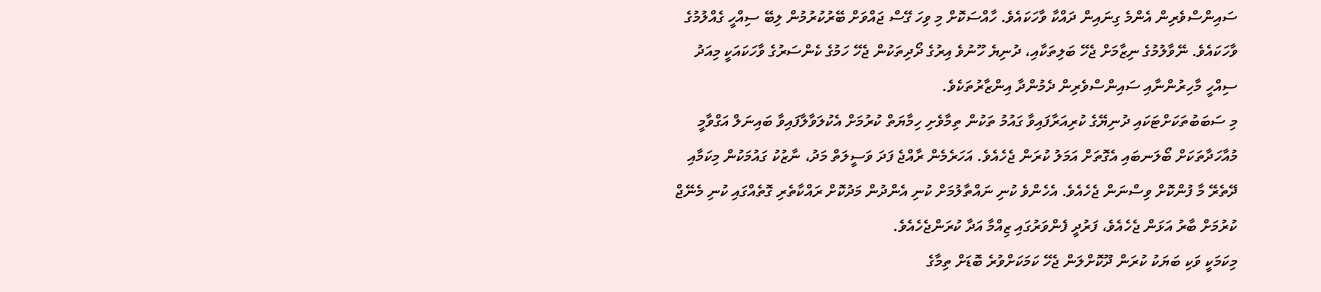ސައިންސްވެރިން އެންމެ ގިނައިން ދައްކާ ވާހަކައެވެ. ހާއްސަކޮށް މި ވިހަ ގޭސް ޖައްވަށް ބޭރުކުރުމުން ލިބޭ ސިއްހީ ގެއްލުމުގެ ވާހަކައެވެ. ނޭވާލުމުގެ ނިޒާމަށް ޖެހޭ ބަލިތަކާއި، ދުނިޔެ ހޫނުވެ އިރުގެ ދޯދިތަކުން ޖެހޭ ހަމުގެ ކެންސަރުގެ ވާހަކައަކީ މިއަދު ސިއްހީ މާހިރުންނާއި ސައިންސްވެރިން ދެމުންދާ އިންޒާރުތަކެވެ.
މި ސަބަބުތަކަށްޓަކައި ދުނިޔޭގެ ކުރިއަރާފައިވާ ގައުމު ތަކުން ތިމާވެށި ހިމާޔަތް ކުރުމަށް އެކުލަވާލާފައިވާ ބައިނަލް އަގްވާމީ މުއާހަދާތަކަށް ބޯލަނބައި އެގޮތަށް އަމަލު ކުރަން ޖެހެއެވެ. އަހަރެމެން ރާއްޖެ ފަދަ ވަސީލަތް މަދު، ނާޒުކު ގައުމަކުން މިކަމާއި ދޭތެރޭ މާ ފުންކޮށް ވިސްނަން ޖެހެއެވެ. އެހެންވެ ކުނި ނައްތާލުމަށް ކުނި އެންދުން މަދުކޮށް ރައްކާތެރި ގޮތެއްގައި ކުނި މެނޭޖް ކުރުމަށް ބާރު އަޅަން ޖެހެއެވެ، ފަރުދީ ފެންވަރުގައި ޒިއްމާ އަދާ ކުރަންޖެހެއެވެ.
މިކަމަކީ ވަކި ބަޔަކު ކުރަން ދޫކޮށްލަން ޖެހޭ ކަމަކަށްވުރެ ބޮޑަށް ތިމާގެ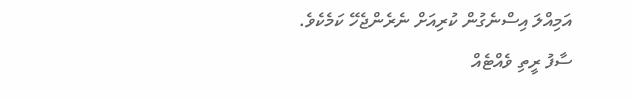އަމިއްލަ އިސްނެގުން ކުރިއަށް ނެރެންޖެހޭ ކަމެކެވެ. ސާފު ރީތި ވެއްޓެއް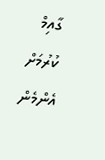ގާއިމް ކުރުމަށް އެންމެން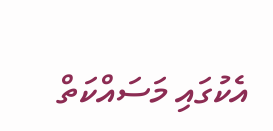އެކުގައި މަސައްކަތް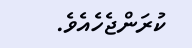ކުރަންޖެހެއެވެ.